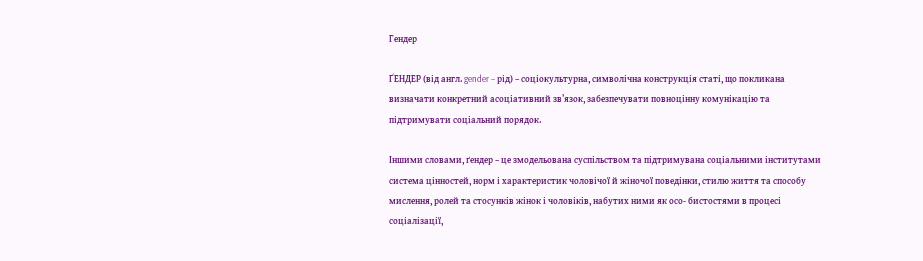Гендер

ҐЕНДЕР (від англ. gender – рід) – соціокультурна, символічна конструкція статі, що покликана визначати конкретний асоціативний зв’язок, забезпечувати повноцінну комунікацію та підтримувати соціальний порядок.

Іншими словами, ґендер – це змодельована суспільством та підтримувана соціальними інститутами система цінностей, норм і характеристик чоловічої й жіночої поведінки, стилю життя та способу мислення, ролей та стосунків жінок і чоловіків, набутих ними як осо- бистостями в процесі соціалізації,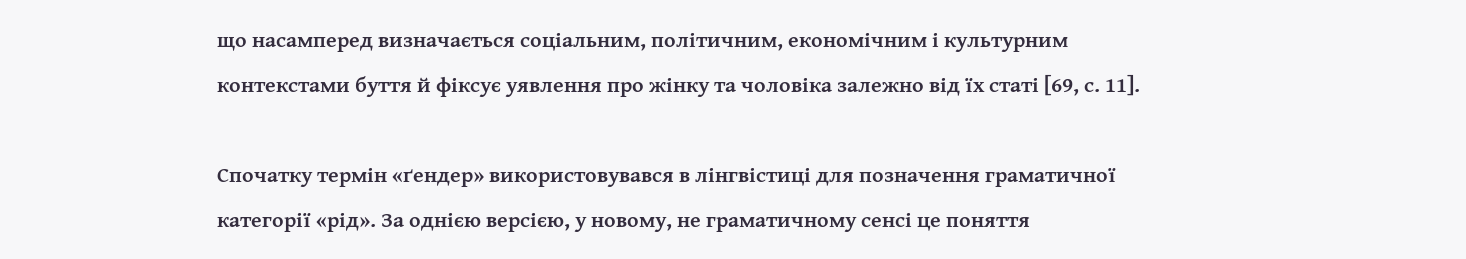що насамперед визначається соціальним, політичним, економічним і культурним контекстами буття й фіксує уявлення про жінку та чоловіка залежно від їх статі [69, с. 11].

Спочатку термін «ґендер» використовувався в лінгвістиці для позначення граматичної категорії «рід». За однією версією, у новому, не граматичному сенсі це поняття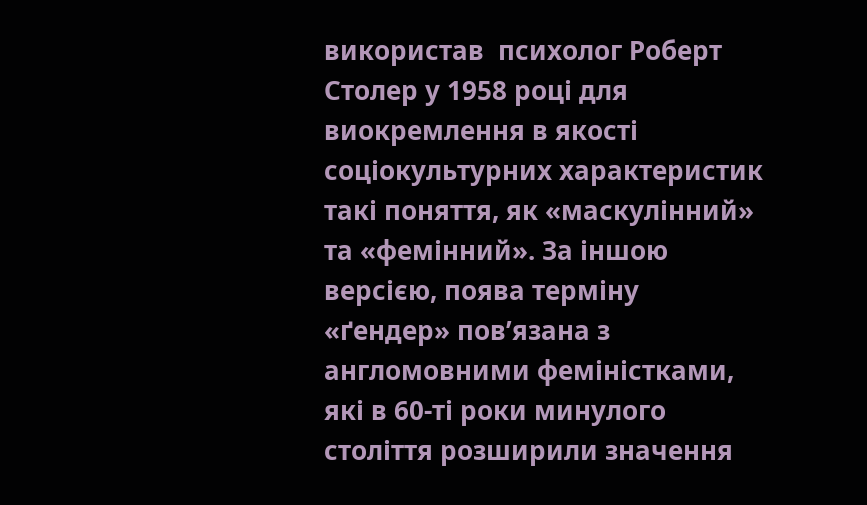використав  психолог Роберт Столер у 1958 році для виокремлення в якості соціокультурних характеристик такі поняття, як «маскулінний» та «фемінний». За іншою версією, поява терміну «ґендер» пов’язана з англомовними феміністками, які в 60-ті роки минулого століття розширили значення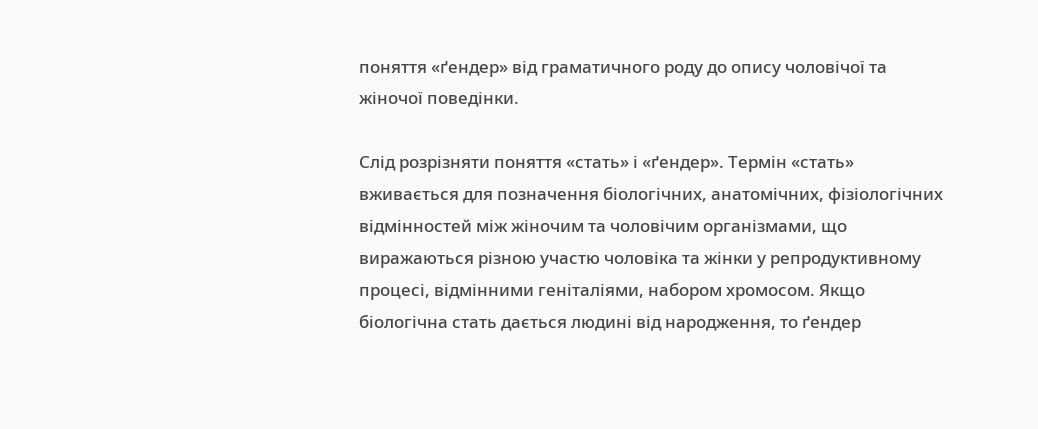поняття «ґендер» від граматичного роду до опису чоловічої та жіночої поведінки.

Слід розрізняти поняття «стать» і «ґендер». Термін «стать» вживається для позначення біологічних, анатомічних, фізіологічних відмінностей між жіночим та чоловічим організмами, що виражаються різною участю чоловіка та жінки у репродуктивному процесі, відмінними геніталіями, набором хромосом. Якщо біологічна стать дається людині від народження, то ґендер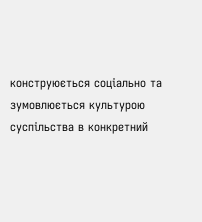конструюється соціально та зумовлюється культурою суспільства в конкретний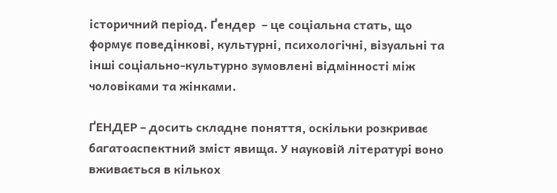історичний період. Ґендер  – це соціальна стать, що формує поведінкові, культурні, психологічні, візуальні та інші соціально-культурно зумовлені відмінності між чоловіками та жінками.

ҐЕНДЕР – досить складне поняття, оскільки розкриває багатоаспектний зміст явища. У науковій літературі воно вживається в кількох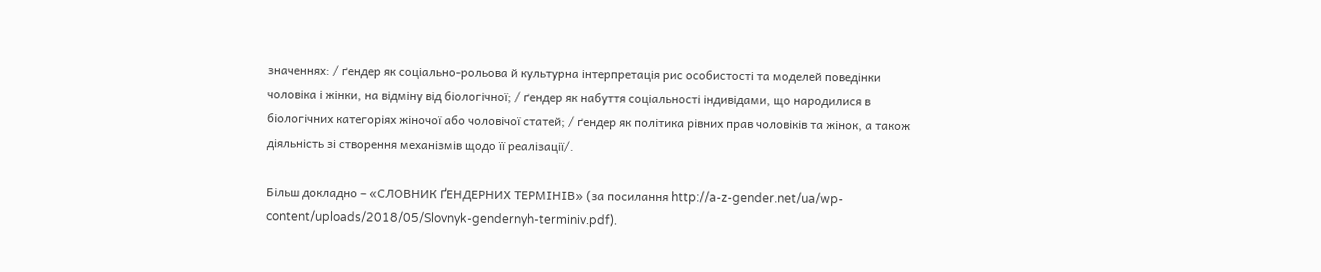значеннях: / ґендер як соціально-рольова й культурна інтерпретація рис особистості та моделей поведінки чоловіка і жінки, на відміну від біологічної; / ґендер як набуття соціальності індивідами, що народилися в біологічних категоріях жіночої або чоловічої статей; / ґендер як політика рівних прав чоловіків та жінок, а також діяльність зі створення механізмів щодо її реалізації/.

Більш докладно – «СЛОВНИК ҐЕНДЕРНИХ ТЕРМІНІВ» (за посилання http://a-z-gender.net/ua/wp-content/uploads/2018/05/Slovnyk-gendernyh-terminiv.pdf).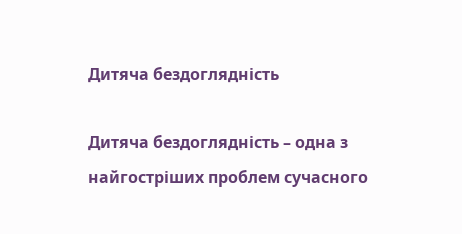Дитяча бездоглядність

Дитяча бездоглядність – одна з найгостріших проблем сучасного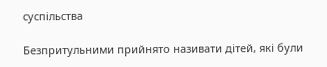суспільства

Безпритульними прийнято називати дітей, які були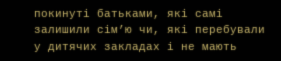покинуті батьками, які самі залишили сім’ю чи, які перебували у дитячих закладах і не мають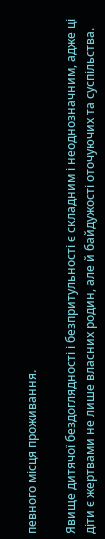певного місця проживання.

Явище дитячої бездоглядності і безпритульності є складним і неоднозначним, адже ці діти є жертвами не лише власних родин, але й байдужості оточуючих та суспільства.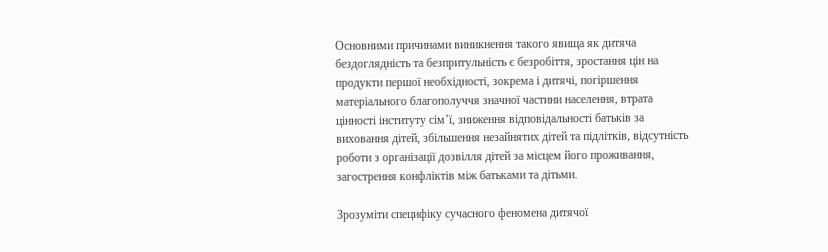Основними причинами виникнення такого явища як дитяча бездоглядність та безпритульність є безробіття, зростання цін на продукти першої необхідності, зокрема і дитячі, погіршення матеріального благополуччя значної частини населення, втрата цінності інституту сім’ї, зниження відповідальності батьків за виховання дітей, збільшення незайнятих дітей та підлітків, відсутність роботи з організації дозвілля дітей за місцем його проживання, загострення конфліктів між батьками та дітьми.

Зрозуміти специфіку сучасного феномена дитячої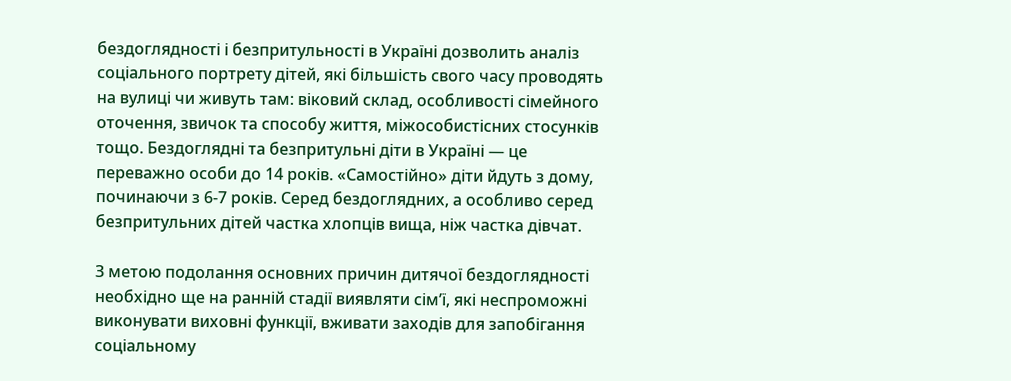бездоглядності і безпритульності в Україні дозволить аналіз соціального портрету дітей, які більшість свого часу проводять на вулиці чи живуть там: віковий склад, особливості сімейного оточення, звичок та способу життя, міжособистісних стосунків тощо. Бездоглядні та безпритульні діти в Україні — це переважно особи до 14 років. «Самостійно» діти йдуть з дому, починаючи з 6-7 років. Серед бездоглядних, а особливо серед безпритульних дітей частка хлопців вища, ніж частка дівчат.

З метою подолання основних причин дитячої бездоглядності необхідно ще на ранній стадії виявляти сім’ї, які неспроможні виконувати виховні функції, вживати заходів для запобігання соціальному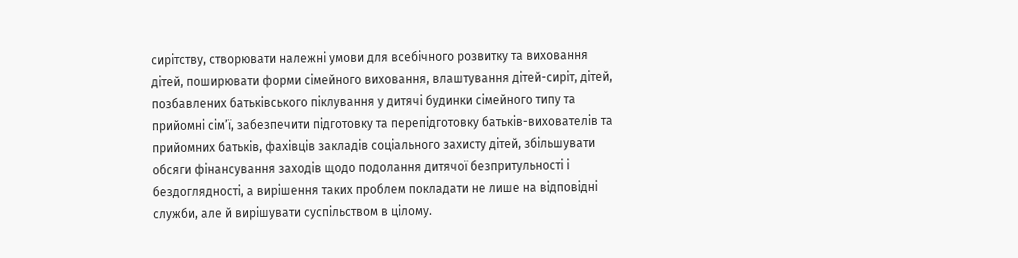сирітству, створювати належні умови для всебічного розвитку та виховання дітей, поширювати форми сімейного виховання, влаштування дітей-сиріт, дітей, позбавлених батьківського піклування у дитячі будинки сімейного типу та прийомні сім’ї, забезпечити підготовку та перепідготовку батьків-вихователів та прийомних батьків, фахівців закладів соціального захисту дітей, збільшувати обсяги фінансування заходів щодо подолання дитячої безпритульності і бездоглядності, а вирішення таких проблем покладати не лише на відповідні служби, але й вирішувати суспільством в цілому.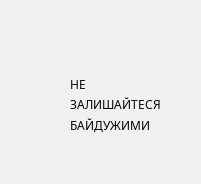НЕ ЗАЛИШАЙТЕСЯ БАЙДУЖИМИ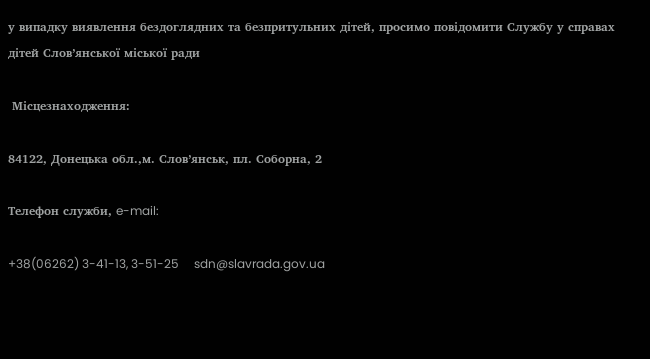у випадку виявлення бездоглядних та безпритульних дітей, просимо повідомити Службу у справах дітей Cлов’янської міської ради

 Місцезнаходження:

84122, Донецька обл.,м. Слов’янськ, пл. Соборна, 2

Телефон служби, e-mail:

+38(06262) 3-41-13, 3-51-25     sdn@slavrada.gov.ua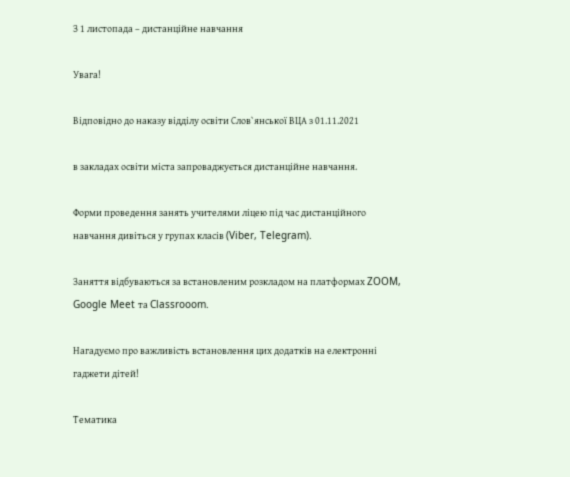З 1 листопада – дистанційне навчання

Увага!

Відповідно до наказу відділу освіти Слов`янської ВЦА з 01.11.2021

в закладах освіти міста запроваджується дистанційне навчання.

Форми проведення занять учителями ліцею під час дистанційного навчання дивіться у групах класів (Viber, Telegram).

Заняття відбуваються за встановленим розкладом на платформах ZOOM, Google Meet та Classrooom.

Нагадуємо про важливість встановлення цих додатків на електронні гаджети дітей!

Тематика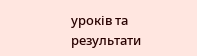уроків та результати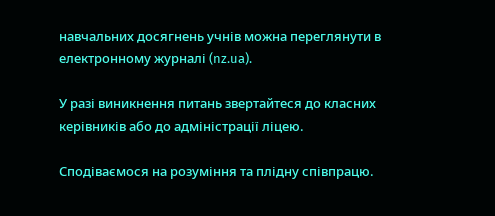навчальних досягнень учнів можна переглянути в електронному журналі (nz.ua).

У разі виникнення питань звертайтеся до класних керівників або до адміністрації ліцею.

Сподіваємося на розуміння та плідну співпрацю.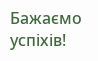Бажаємо успіхів!